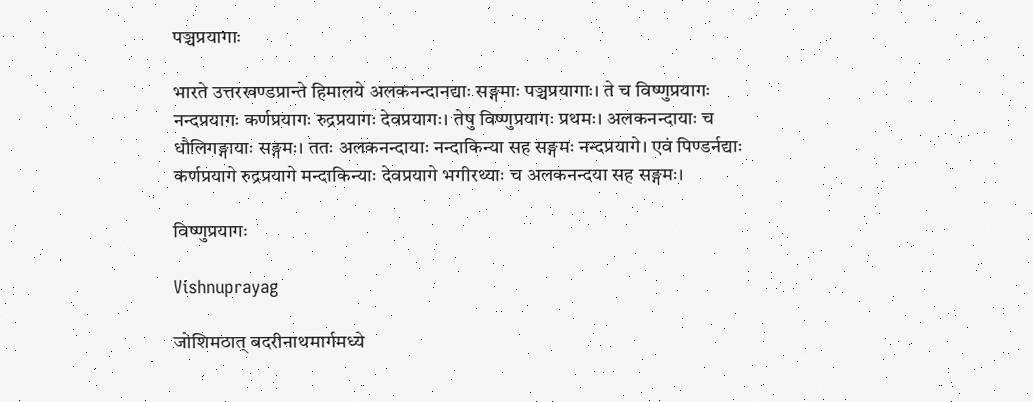पञ्चप्रयागाः

भारते उत्तरखण्डप्रान्ते हिमालये अलकनन्दानद्याः सङ्गमाः पञ्चप्रयागाः। ते च विष्णुप्रयागः नन्दप्रयागः कर्णप्रयागः रुद्रप्रयागः देवप्रयागः। तेषु विष्णुप्रयागः प्रथमः। अलकनन्दायाः च धौलिगङ्गायाः सङ्गमः। ततः अलकनन्दायाः नन्दाकिन्या सह सङ्गमः नन्दप्रयागे। एवं पिण्डर्नद्याः कर्णप्रयागे रुद्रप्रयागे मन्दाकिन्याः देवप्रयागे भगीरथ्याः च अलकनन्दया सह सङ्गमः।

विष्णुप्रयागः

Vishnuprayag

जोशिमठात् बदरीनाथमार्गमध्ये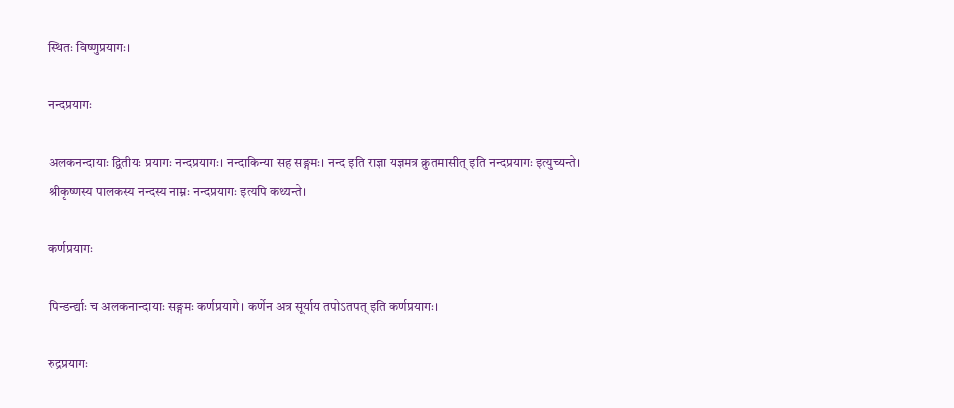स्थितः विष्णुप्रयागः।

नन्दप्रयागः

अलकनन्दायाः द्वितीयः प्रयागः नन्दप्रयागः। नन्दाकिन्या सह सङ्गमः। नन्द इति राज्ञा यज्ञमत्र क्रुतमासीत् इति नन्दप्रयागः इत्युच्यन्ते। श्रीकृष्णस्य पालकस्य नन्दस्य नाम्नः नन्दप्रयागः इत्यपि कथ्यन्ते।

कर्णप्रयागः

पिन्डर्न्द्याः च अलकनान्दायाः सङ्गमः कर्णप्रयागे। कर्णेन अत्र सूर्याय तपोऽतपत् इति कर्णप्रयागः।

रुद्रप्रयागः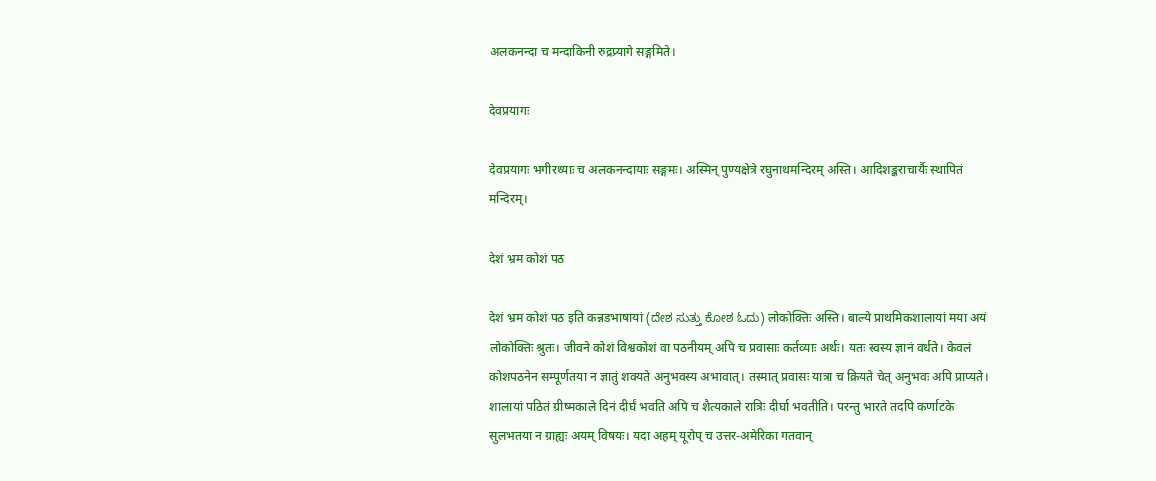अलकनन्दा च मन्दाकिनी रुद्रप्र्यागे सङ्गमिते।

देवप्रयागः

देवप्रयागः भगीरथ्याः च अलकनन्दायाः सङ्गमः। अस्मिन् पुण्यक्षेत्रे रघुनाथमन्दिरम् अस्ति। आदिशङ्कराचार्यैः स्थापितं मन्दिरम्।

देशं भ्रम कोशं पठ

देशं भ्रम कोशं पठ इति कन्नडभाषायां (ದೇಶ ಸುತ್ತು ಕೋಶ ಓದು) लोकोक्तिः अस्ति। बाल्ये प्राथमिकशालायां मया अयं लोकोक्तिः श्रुतः। जीवने कोशं विश्वकोशं वा पठनीयम् अपि च प्रवासाः कर्तव्याः अर्थः। यतः स्वस्य ज्ञानं वर्धते। केवलं कोशपठनेन सम्पूर्णतया न ज्ञातुं शक्यते अनुभवस्य अभावात्। तस्मात् प्रवासः यात्रा च क्रियते चेत् अनुभवः अपि प्राप्यते। शालायां पठितं ग्रीष्मकाले दिनं दीर्घं भवति अपि च शैत्यकाले रात्रिः दीर्घा भवतीति। परन्तु भारते तदपि कर्णाटके सुलभतया न ग्राह्यः अयम् विषयः। यदा अहम् यूरोप् च उत्तर-अमेरिका गतवान्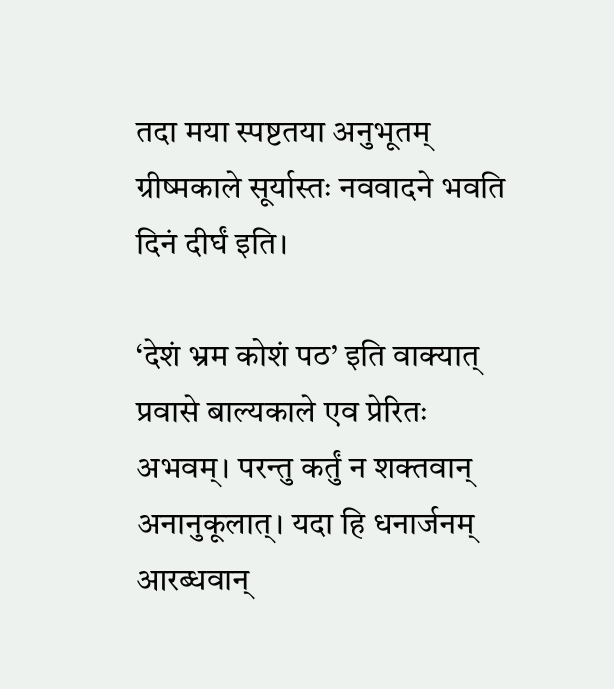तदा मया स्पष्टतया अनुभूतम् ग्रीष्मकाले सूर्यास्तः नववादने भवति दिनं दीर्घं इति।

‘देशं भ्रम कोशं पठ’ इति वाक्यात् प्रवासे बाल्यकाले एव प्रेरितः अभवम्। परन्तु कर्तुं न शक्तवान् अनानुकूलात्। यदा हि धनार्जनम् आरब्धवान्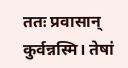ततः प्रवासान् कुर्वन्नस्मि। तेषां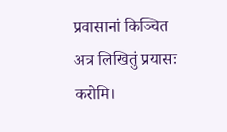प्रवासानां किञ्चित अत्र लिखितुं प्रयासः करोमि।